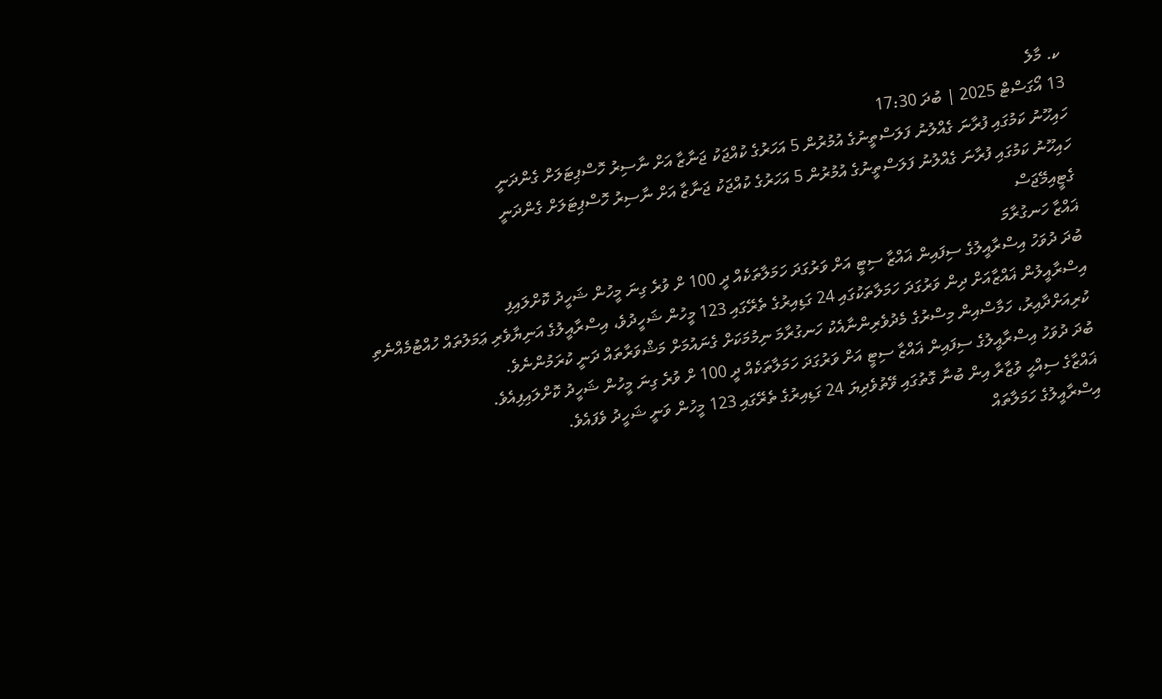ކ. މާލެ
13 އޯގަސްޓް 2025 | ބުދަ 17:30
ހައިހޫނު ކަމުގައި ފުރާނަ ގެއްލުނު ފަލަސްތީނުގެ އުމުރުން 5 އަހަރުގެ ކުއްޖަކު ޖަނާޒާ އަށް ނާސިރު ހޮސްޕިޓަލަށް ގެންދަނީ
ހައިހޫނު ކަމުގައި ފުރާނަ ގެއްލުނު ފަލަސްތީނުގެ އުމުރުން 5 އަހަރުގެ ކުއްޖަކު ޖަނާޒާ އަށް ނާސިރު ހޮސްޕިޓަލަށް ގެންދަނީ
ގެޓީއިމޭޖަސް
ޣައްޒާ ހަނގުރާމަ
ބުދަ ދުވަހު އިސްރާއީލުގެ ސިފައިން ޣައްޒާ ސިޓީ އަށް ވަރުގަދަ ހަމަލާތަކެއް ދީ 100 ށް ވުރެ ގިނަ މީހުން ޝަހީދު ކޮށްލައިފި
އިސްރާއީލުން ޣައްޒާއަށް ދިން ވަރުގަދަ ހަމަލާތަކުގައި 24 ގަޑިއިރުގެ ތެރޭގައި 123 މީހުން ޝަހީދުވެ، އިސްރާއީލުގެ އަނިޔާވެރި ޢަމަލުތައް ހުއްޓުމެއްނެތި ކުރިއަށްދާއިރު، ހަމާސްއިން މިސްރުގެ މެދުވެރިންނާއެކު ހަނގުރާމަ ނިމުމަކަށް ގެނައުމަށް މަޝްވަރާތައް ދަނީ ކުރަމުންނެވެ.
ބުދަ ދުވަހު އިސްރާއީލުގެ ސިފައިން ޣައްޒާ ސިޓީ އަށް ވަރުގަދަ ހަމަލާތަކެއް ދީ 100 ށް ވުރެ ގިނަ މީހުން ޝަހީދު ކޮށްލައިފިއެވެ.
ޣައްޒާގެ ސިއްޙީ ވުޒާރާ އިން ބުނާ ގޮތުގައި ވޭތުވެދިޔަ 24 ގަޑިއިރުގެ ތެރޭގައި 123 މީހުން ވަނީ ޝަހީދު ވެފައެވެ.
އިސްރާއީލުގެ ހަމަލާތައް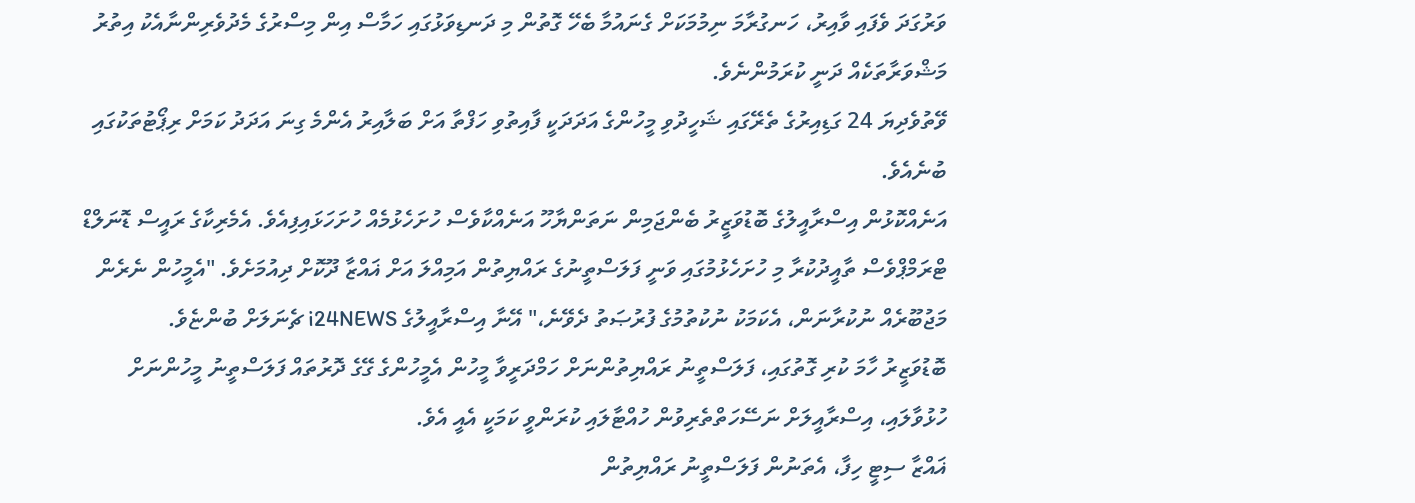ވަރުގަދަ ވެފައި ވާއިރު، ހަނގުރާމަ ނިމުމަކަށް ގެނައުމާ ބެހޭ ގޮތުން މި ދަނޑިވަޅުގައި ހަމާސް އިން މިސްރުގެ މެދުވެރިންނާއެކު އިތުރު މަޝްވަރާތަކެއް ދަނީ ކުރަމުންނެވެ.
ވޭތުވެދިޔަ 24 ގަޑިއިރުގެ ތެރޭގައި ޝަހީދުވި މީހުންގެ އަދަދަކީ ފާއިތުވި ހަފްތާ އަށް ބަލާއިރު އެންމެ ގިނަ އަދަދު ކަމަށް ރިޕޯޓުތަކުގައި ބުނެއެވެ.
އަނެއްކޮޅުން އިސްރާއީލުގެ ބޮޑުވަޒީރު ބެންޖަމިން ނަތަންޔާހޫ އަނެއްކާވެސް ހުށަހެޅުމެއް ހުށަހަޅައިފިއެވެ. އެމެރިކާގެ ރައީސް ޑޮނަލްޑް ޓްރަމްޕްވެސް ތާއީދުކުރާ މި ހުށަހެޅުމުގައި ވަނީ ފަލަސްތީނުގެ ރައްޔިތުން އަމިއްލަ އަށް ޣައްޒާ ދޫކޮށް ދިއުމަށެވެ. "އެމީހުން ނެރެން މަޖުބޫރެއް ނުކުރާނަން، އެކަމަކު ނުކުތުމުގެ ފުރުޞަތު ދެވޭނެ،" އޭނާ އިސްރާއީލުގެ i24NEWS ޗެނަލަށް ބުންޏެވެ.
ބޮޑުވަޒީރު ހާމަ ކުރި ގޮތުގައި، ފަލަސްތީނު ރައްޔިތުންނަށް ހަމްދަރީވާ މީހުން އެމީހުންގެ ގޭގެ ދޮރުތައް ފަލަސްތީނު މީހުންނަށް ހުޅުވާލައި، އިސްރާއީލަށް ނަސޭހަތްތެރިވުން ހުއްޓާލައި ކުރަންވީ ކަމަކީ އެއީ އެވެ.
ޣައްޒާ ސިޓީ ހިފާ، އެތަނުން ފަލަސްތީނު ރައްޔިތުން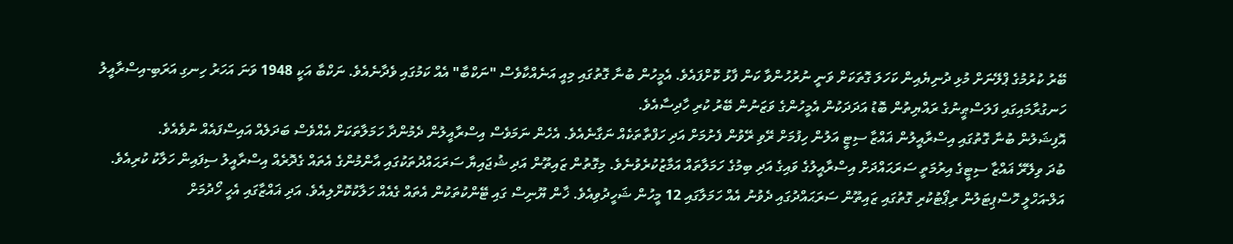ބޭރު ކުރުމުގެ ޕްލޭނަށް މުޅި ދުނިޔެއިން ކަހަލަ ގޮތަކަށް ވަނީ ނުރުހުންވާ ކަން ފާޅު ކޮށްފައެވެ. އެމީހުން ބުނާ ގޮތުގައި މިއީ އަނެއްކާވެސް "ނަކްބާ" އެއް ކަމުގައި ވެދާނެއެވެ. ނަކްބާ އަކީ 1948 ވަނަ އަހަރު ހިނގި އަރަބި-އިސްރާއީލު ހަނގުރާމައިގައި ފަލަސްޠީނުގެ ރައްޔިތުން ބޮޑު އަދަދަކުން އެމީހުންގެ ވަޒަނުން ބޭރު ކުރި ހާދިސާއެވެ.
އޮފިޝަލުން ބުނާ ގޮތުގައި އިސްރާއީލުން ޣައްޒާ ސިޓީ އަލުން ހިފުމަށް ރޭވި ރޭވުން ފެށުމަށް އަދި ހަފްތާތަކެއް ނަގާނެއެވެ. އެހެން ނަމަވެސް އިސްރާއީލުން ދެމުންދާ ހަމަލާތަކަށް އެއްވެސް ބަދަލެއް އައިސްފައެއް ނުވެއެވެ.
ބުދަ ވިލޭރޭ ޣައްޒާ ސިޓީގެ އިރުމަތީ ސަރަޙައްދަށް އިސްރާއީލުގެ ވައިގެ އަދި ބިމުގެ ހަމަލާތައް އަމާޒުކުރެވުނެވެ. މިގޮތުން ޒައިތޫން އަދި ޝުޖައިޔާ ސަރަޙައްދުތަކުގައި އާންމުންގެ އެތައް ގެދޮރެއް އިސްރާއީލު ސިފައިން ހަލާކު ކުރިއެވެ.
އަލް-އަހްލީ ހޮސްޕިޓަލުން ރިޕޯޓުކުރި ގޮތުގައި ޒައިތޫން ސަރަޙައްދުގައި ދެވުނު އެއް ހަމަލާގައި 12 މީހުން ޝަހީދުވިއެވެ. ޚާން ޔޫނިސް ގައި ޓޭންކުތަކުން އެތައް ގެއެއް ހަލާކުކޮށްލިއެވެ. އަދި ޣައްޒާގައި އެހީ ހޯދުމަށް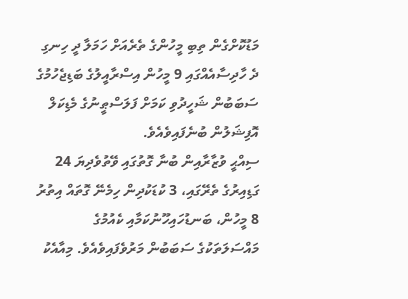މަޑުކޮށްގެން ތިބި މީހުންގެ ތެރެއަށް ހަމަލާ ދީ ހިނގި ދެ ހާދިސާއެއްގައި 9 މީހުން އިސްރާއީލުގެ ބަޑިޖެހުމުގެ ސަބަބުން ޝަހީދުވި ކަމަށް ފަލަސްޠީނުގެ މެޑިކަލް އޮފިޝަލުން ބުނެފައިވެއެވެ.
ސިއްޙީ ވުޒާރާއިން ބުނާ ގޮތުގައި ވޭތުވެދިޔަ 24 ގަޑިއިރުގެ ތެރޭގައި، 3 ކުޑަކުދިން ހިމެނޭ ގޮތައް އިތުރު 8 މީހުން، ބަނޑުހައިހޫނުކަމާއި ކެއުމުގެ މައްސަލަތަކުގެ ސަބަބުން މަރުވެފައިވެއެވެ. މިއާއެކު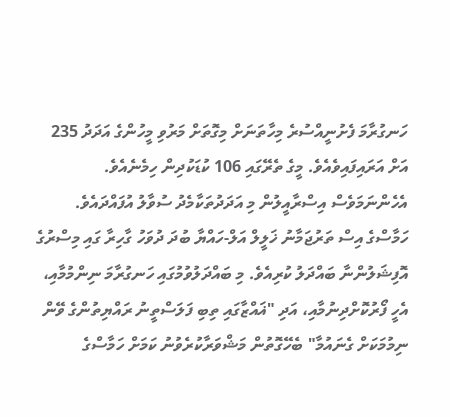ހަނގުރާމަ ފެށުނީއްސުރެ މިހާތަނަށް މިގޮތަށް މަރުވި މީހުންގެ އަދަދު 235 އަށް އަރައިފައިވެއެވެ. މީގެ ތެރޭގައި 106 ކުޑަކުދިން ހިމެނެއެވެ. އެހެންނަމަވެސް އިސްރާއީލުން މި އަދަދުތަކާމެދު ސުވާލު އުފައްދައެވެ.
ހަމާސްގެ އިސް ތަރުޖަމާނު ޚަލީލް އަލް-ހައްޔާ ބުދަ ދުވަހު ގާހިރާ ގައި މިސްރުގެ އޮފިޝަލުންނާ ބައްދަލު ކުރިއެވެ. މި ބައްދަލުވުމުގައި ހަނގުރާމަ ނިންމުމާއި، އެހީ ފޯރުކޮށްދިނުމާއި، އަދި "ޣައްޒާގައި ތިބި ފަލަސްތީނު ރައްޔިތުންގެ ވޭން ނިމުމަކަށް ގެނައުމާ" ބެހޭގޮތުން މަޝްވަރާކުރެވުނު ކަމަށް ހަމާސްގެ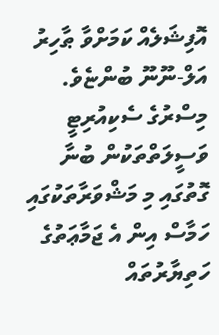އޮފިޝަލެއް ކަމަށްވާ ޠާހިރު އަލް-ނޫނޫ ބުންޏެވެ. މިސްރުގެ ސެކިއުރިޓީ ވަސީލަތްތަކުން ބުނާ ގޮތުގައި މި މަޝްވަރާތަކުގައި ހަމާސް އިން އެ ޖަމާޢަތުގެ ހަތިޔާރުތައް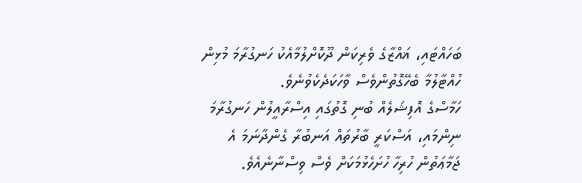ބަހައްޓައި، ޣައްޒާގެ ވެރިކަން ދޫކޮށްލުމާއެކު ހަނގުރާމަ މުޅިން ހުއްޓާލުމާ ބެހޭގޮތުންވެސް ވާހަކަދެކެވުނެވެ.
ހަމާސްގެ އޮފިޝަލެއް ބުނި ގޮތުގައި އިސްރާއީލުން ހަނގުރާމަ ނިންމައި، އަސްކަރީ ބާރުތައް އަނބުރާ ގެންދާނަމަ އެ ޖަމާޢަތުން ހުރިހާ ހުށަހެޅުމަކަށް ވެސް ވިސްނާނެއެވެ.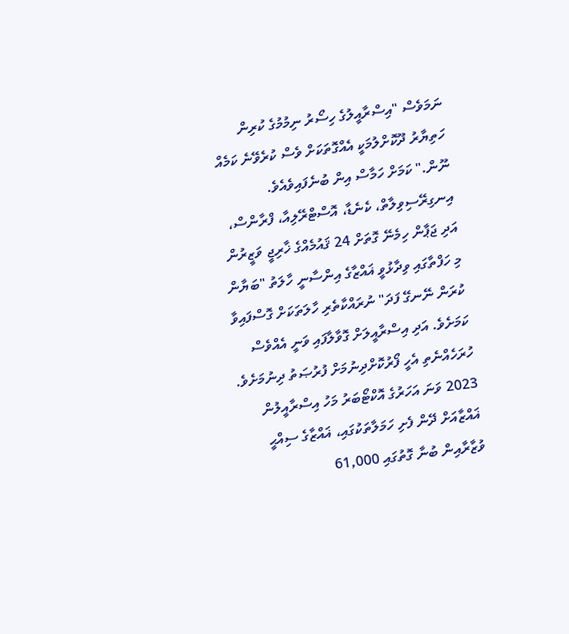ނަމަވެސް "އިސްރާއީލުގެ ހިސޯރު ނިމުމުގެ ކުރިން ހަތިޔާރު ދޫކޮށްލުމަކީ އެއްގޮތަކަށް ވެސް ކުރެވޭނެ ކަމެއް ނޫން." ކަމަށް ހަމާސް އިން ބުނެފައިވެއެވެ.
އިނގިރޭސިވިލާތް، ކެނެޑާ، އޮސްޓްރޭލިއާ، ފްރާންސް، އަދި ޖަޕާން ހިމެނޭ ގޮތަށް 24 ޤައުމެއްގެ ޚާރިޖީ ވަޒީރުން މި ހަފްތާގައި ވިދާޅުވީ ޣައްޒާގެ އިންސާނީ ހާލަތު "ބަޔާން ކުރަން ނޭނގޭ ފަދަ" ނުރައްކާތެރި ހާލަތަކަށް ގޮސްފައިވާ ކަމަށެވެ. އަދި އިސްރާއީލަށް ގޮވާލާފައި ވަނީ އެއްވެސް ހުރަހެއްނެތި އެހީ ފޯރުކޮށްދިނުމަށް ފުރުޞަތު ދިނުމަށެވެ.
2023 ވަނަ އަހަރުގެ އޮކްޓޯބަރު މަހު އިސްރާއީލުން ޣައްޒާއަށް ދޭން ފެށި ހަމަލާތަކުގައި، ޣައްޒާގެ ސިއްޙީ ވުޒާރާއިން ބުނާ ގޮތުގައި 61,000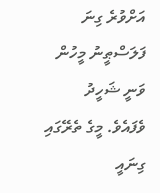އަށްވުރެ ގިނަ ފަލަސްޠީނު މީހުން ވަނީ ޝަހީދު ވެފައެވެ. މީގެ ތެރޭގައި ގިނައީ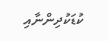ކުޑަކުދިންނާއި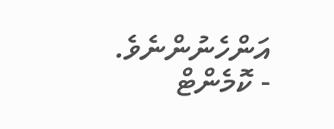އަންހެނުންނެވެ.
- ކޮމެންޓް